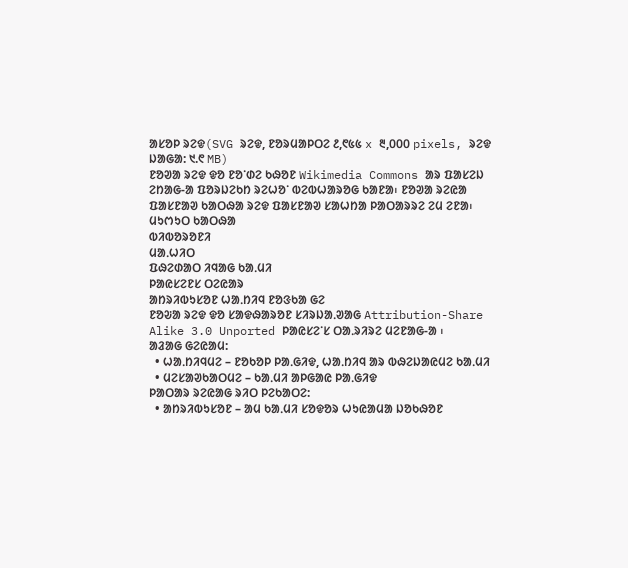ᱟᱥᱚᱞ ᱨᱮᱫ(SVG ᱨᱮᱫ, ᱱᱚᱨᱢᱟᱞᱛᱮ ᱒,᱖᱕᱕ x ᱓,᱐᱐᱐ pixels, ᱨᱮᱫ ᱡᱟᱜᱟ: ᱑.᱖ MB)
ᱱᱚᱣᱟ ᱨᱮᱫ ᱫᱚ ᱱᱚᱸᱰᱮ ᱠᱷᱚᱱ Wikimedia Commons ᱟᱨ ᱯᱟᱥᱮᱡ ᱮᱴᱟᱜ-ᱟ ᱯᱚᱨᱡᱮᱠᱴ ᱨᱮᱦᱚᱸ ᱵᱮᱵᱦᱟᱨᱚᱜ ᱠᱟᱱᱟ᱾ ᱱᱚᱣᱟ ᱨᱮᱭᱟ ᱯᱟᱥᱱᱟᱣ ᱠᱟᱛᱷᱟ ᱨᱮᱫ ᱯᱟᱥᱱᱟᱣ ᱥᱟᱦᱴᱟ ᱞᱟᱛᱟᱨᱨᱮ ᱮᱢ ᱮᱱᱟ᱾
ᱢᱩᱬᱩᱛ ᱠᱟᱛᱷᱟ
ᱵᱤᱵᱚᱨᱚᱱᱤ
ᱢᱟᱹᱦᱤᱛ
ᱯᱷᱮᱰᱟᱛ ᱤᱧᱟᱜ ᱠᱟᱹᱢᱤ
ᱞᱟᱭᱥᱮᱱᱥ ᱛᱮᱭᱟᱨ
ᱟᱴᱨᱤᱵᱩᱥᱚᱱ ᱦᱟᱹᱴᱤᱧ ᱱᱚᱝᱠᱟ ᱜᱮ
ᱱᱚᱶᱟ ᱨᱮᱫ ᱫᱚ ᱥᱟᱫᱷᱟᱨᱚᱱ ᱥᱤᱨᱡᱟᱹᱣᱟᱜ Attribution-Share Alike 3.0 Unported ᱞᱟᱭᱥᱮᱸᱥ ᱛᱟᱹᱨᱤᱨᱮ ᱢᱮᱱᱟᱜ-ᱟ ᱾
ᱟᱲᱟᱜ ᱜᱮᱭᱟᱢ:
  • ᱦᱟᱹᱴᱤᱧᱢᱮ – ᱱᱚᱠᱚᱞ ᱞᱟᱹᱜᱤᱫ, ᱦᱟᱹᱴᱤᱧ ᱟᱨ ᱵᱷᱮᱡᱟᱭᱢᱮ ᱠᱟᱹᱢᱤ
  • ᱢᱮᱥᱟᱣᱠᱟᱛᱢᱮ – ᱠᱟᱹᱢᱤ ᱟᱞᱜᱟᱭ ᱞᱟᱹᱜᱤᱫ
ᱞᱟᱛᱟᱨ ᱨᱮᱭᱟᱜ ᱨᱤᱛ ᱞᱮᱠᱟᱛᱮ:
  • ᱟᱴᱨᱤᱵᱩᱥᱚᱱ – ᱟᱢ ᱠᱟᱹᱢᱤ ᱥᱚᱫᱚᱨ ᱦᱩᱭᱟᱢᱟ ᱡᱚᱠᱷᱚᱱ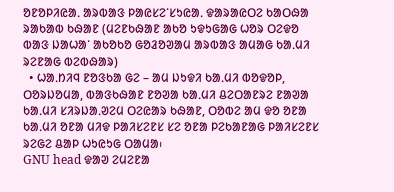ᱚᱱᱚᱞᱤᱭᱟᱹ ᱟᱨᱵᱟᱝ ᱞᱟᱭᱥᱮᱸᱥᱩᱭᱟᱹ ᱫᱟᱨᱟᱭᱛᱮ ᱠᱟᱛᱷᱟ ᱨᱟᱠᱟᱵ ᱠᱷᱟᱱ (ᱢᱮᱱᱠᱷᱟᱱ ᱟᱠᱚ ᱩᱫᱩᱜᱟᱜ ᱦᱚᱨ ᱛᱮᱫᱚ ᱵᱟᱝ ᱡᱟᱦᱟᱸ ᱟᱠᱚᱠᱚ ᱜᱚᱲᱚᱣᱟᱢ ᱟᱨᱵᱟᱝ ᱟᱢᱟᱜ ᱠᱟᱹᱢᱤ ᱨᱮᱱᱟᱜ ᱵᱮᱵᱷᱟᱨ)
  • ᱦᱟᱹᱴᱤᱧ ᱱᱚᱝᱠᱟ ᱜᱮ – ᱟᱢ ᱡᱩᱫᱤ ᱠᱟᱹᱢᱤ ᱵᱚᱫᱚᱞ, ᱛᱚᱨᱡᱚᱢᱟ, ᱵᱟᱝᱠᱷᱟᱱ ᱱᱚᱣᱟ ᱠᱟᱹᱢᱤ ᱪᱮᱛᱟᱱᱨᱮ ᱱᱟᱣᱟ ᱠᱟᱹᱢᱤ ᱥᱤᱨᱡᱟᱹᱣᱮᱢ ᱛᱮᱭᱟᱨ ᱠᱷᱟᱱ, ᱛᱚᱵᱮ ᱟᱢ ᱫᱚ ᱚᱱᱟ ᱠᱟᱹᱢᱤ ᱚᱱᱟ ᱢᱤᱫ ᱞᱟᱤᱥᱮᱱᱥ ᱥᱮ ᱚᱱᱟ ᱞᱮᱠᱟᱱᱟᱜ ᱞᱟᱤᱥᱮᱱᱥ ᱨᱮᱜᱮ ᱪᱟᱞ ᱦᱩᱭᱩᱜ ᱛᱟᱢᱟ᱾
GNU head ᱫᱟᱣ ᱮᱢᱮᱱᱟ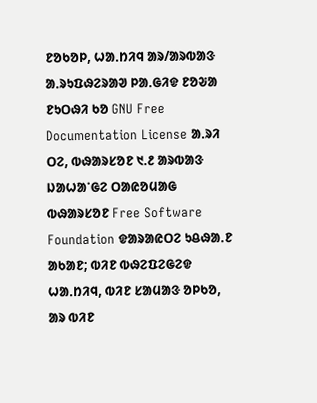ᱱᱚᱠᱚᱞ, ᱦᱟᱹᱴᱤᱧ ᱟᱨ/ᱟᱨᱵᱟᱝ ᱟᱹᱨᱩᱯᱷᱮᱨᱟᱣ ᱞᱟᱹᱜᱤᱫ ᱱᱚᱶᱟ ᱱᱩᱛᱷᱤ ᱠᱚ GNU Free Documentation License ᱟᱹᱨᱤ ᱛᱮ, ᱵᱷᱟᱨᱥᱚᱱ ᱑.᱒ ᱟᱨᱵᱟᱝ ᱡᱟᱦᱟᱸᱜᱮ ᱛᱟᱭᱚᱢᱟᱜ ᱵᱷᱟᱨᱥᱚᱱ Free Software Foundation ᱫᱟᱨᱟᱭᱛᱮ ᱩᱪᱷᱟᱹᱱ ᱟᱠᱟᱱ; ᱵᱤᱱ ᱵᱷᱮᱯᱮᱜᱮᱫ ᱦᱟᱹᱴᱤᱧ, ᱵᱤᱱ ᱥᱟᱢᱟᱝ ᱚᱞᱠᱚ, ᱟᱨ ᱵᱤᱱ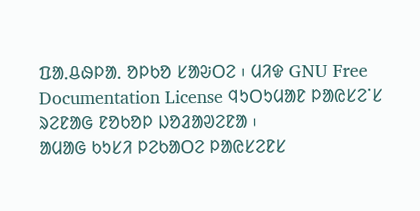ᱯᱟᱹᱪᱷᱞᱟᱹ ᱚᱞᱠᱚ ᱥᱟᱶᱛᱮ ᱾ ᱢᱤᱫ GNU Free Documentation License ᱧᱩᱛᱩᱢᱟᱱ ᱞᱟᱭᱥᱮᱸᱥ ᱨᱮᱱᱟᱜ ᱱᱚᱠᱚᱞ ᱡᱚᱲᱟᱣᱮᱱᱟ ᱾
ᱟᱢᱟᱜ ᱠᱩᱥᱤ ᱞᱮᱠᱟᱛᱮ ᱞᱟᱭᱥᱮᱱᱥ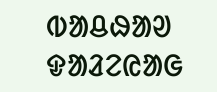ᱵᱟᱪᱷᱟᱣ ᱫᱟᱲᱮᱭᱟᱜ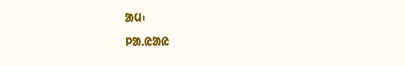ᱟᱢ᱾
ᱞᱟ.ᱭᱟᱭ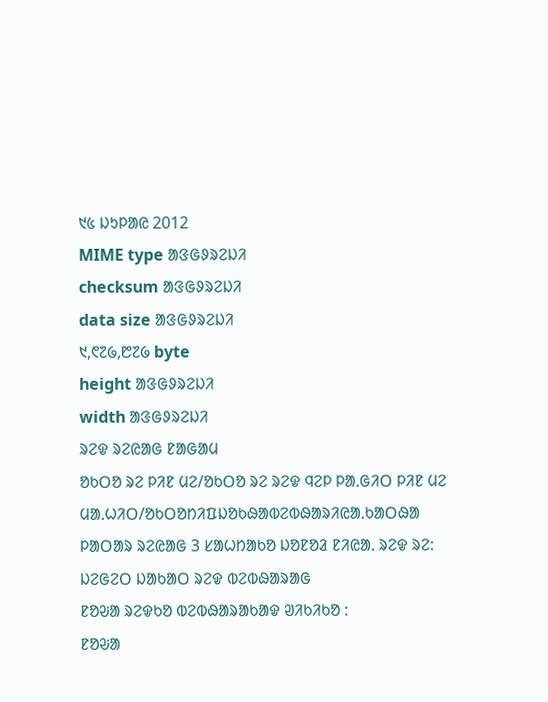᱑᱕ ᱡᱩᱞᱟᱭ 2012
MIME type ᱟᱝᱜᱽᱨᱮᱡᱤ
checksum ᱟᱝᱜᱽᱨᱮᱡᱤ
data size ᱟᱝᱜᱽᱨᱮᱡᱤ
᱑,᱖᱗᱙,᱘᱗᱙ byte
height ᱟᱝᱜᱽᱨᱮᱡᱤ
width ᱟᱝᱜᱽᱨᱮᱡᱤ
ᱨᱮᱫ ᱨᱮᱭᱟᱜ ᱱᱟᱜᱟᱢ
ᱚᱠᱛᱚ ᱨᱮ ᱞᱤᱱ ᱢᱮ/ᱚᱠᱛᱚ ᱨᱮ ᱨᱮᱫ ᱧᱮᱞ ᱞᱟᱹᱜᱤᱛ ᱞᱤᱱ ᱢᱮ
ᱢᱟᱹᱦᱤᱛ/ᱚᱠᱛᱚᱴᱤᱯᱡᱚᱠᱷᱟᱵᱮᱵᱷᱟᱨᱤᱭᱟᱹᱠᱟᱛᱷᱟ
ᱞᱟᱛᱟᱨ ᱨᱮᱭᱟᱜ 3 ᱥᱟᱦᱴᱟᱠᱚ ᱡᱚᱱᱚᱲ ᱱᱤᱭᱟᱹ ᱨᱮᱫ ᱨᱮ:
ᱡᱮᱜᱮᱛ ᱡᱟᱠᱟᱛ ᱨᱮᱫ ᱵᱮᱵᱷᱟᱨᱟᱜ
ᱱᱚᱶᱟ ᱨᱮᱫᱠᱚ ᱵᱮᱵᱷᱟᱨᱟᱠᱟᱫ ᱣᱤᱠᱤᱠᱚ :
ᱱᱚᱶᱟ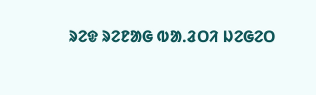ᱨᱮᱫ ᱨᱮᱱᱟᱜ ᱵᱟᱹᱲᱛᱤ ᱡᱮᱜᱮᱛ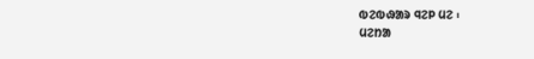ᱵᱮᱵᱷᱟᱨ ᱧᱮᱞ ᱢᱮ ᱾
ᱢᱮᱴᱟ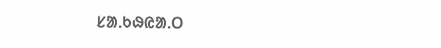ᱥᱟᱹᱠᱷᱭᱟᱹᱛ